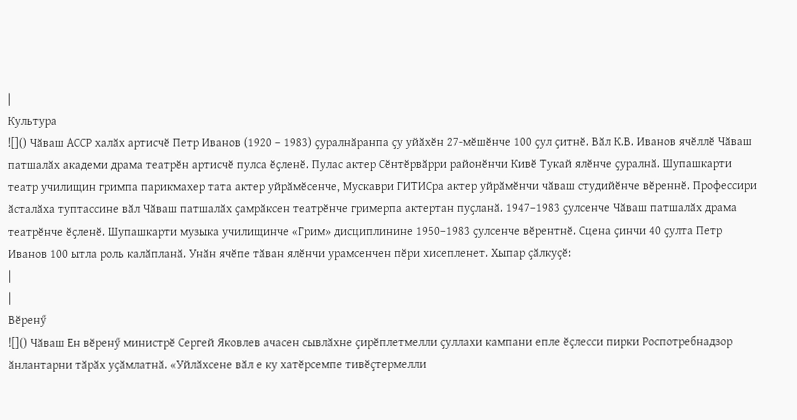|
Культура
![]() Чӑваш АССР халӑх артисчӗ Петр Иванов (1920 – 1983) ҫуралнӑранпа ҫу уйӑхӗн 27-мӗшӗнче 100 ҫул ҫитнӗ. Вӑл К.В. Иванов ячӗллӗ Чӑваш патшалӑх академи драма театрӗн артисчӗ пулса ӗҫленӗ. Пулас актер Сӗнтӗрвӑрри районӗнчи Кивӗ Тукай ялӗнче ҫуралнӑ. Шупашкарти театр училищин гримпа парикмахер тата актер уйрӑмӗсенче, Мускаври ГИТИСра актер уйрӑмӗнчи чӑваш студийӗнче вӗреннӗ. Профессири ӑсталӑха туптассине вӑл Чӑваш патшалӑх ҫамрӑксен театрӗнче гримерпа актертан пуҫланӑ. 1947–1983 ҫулсенче Чӑваш патшалӑх драма театрӗнче ӗҫленӗ. Шупашкарти музыка училищинче «Грим» дисциплинине 1950–1983 ҫулсенче вӗрентнӗ. Сцена ҫинчи 40 ҫулта Петр Иванов 100 ытла роль калӑпланӑ. Унӑн ячӗпе тӑван ялӗнчи урамсенчен пӗри хисепленет. Хыпар ҫӑлкуҫӗ:
|
|
Вӗренӳ
![]() Чӑваш Ен вӗренӳ министрӗ Сергей Яковлев ачасен сывлӑхне ҫирӗплетмелли ҫуллахи кампани епле ӗҫлесси пирки Роспотребнадзор ӑнлантарни тӑрӑх уҫӑмлатнӑ. «Уйлӑхсене вӑл е ку хатӗрсемпе тивӗҫтермелли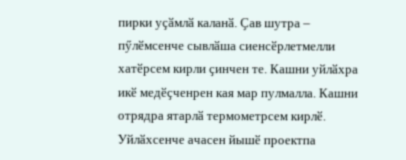пирки уҫӑмлӑ каланӑ. Ҫав шутра – пӳлӗмсенче сывлӑша сиенсӗрлетмелли хатӗрсем кирли ҫинчен те. Кашни уйлӑхра икӗ медӗҫченрен кая мар пулмалла. Кашни отрядра ятарлӑ термометрсем кирлӗ. Уйлӑхсенче ачасен йышӗ проектпа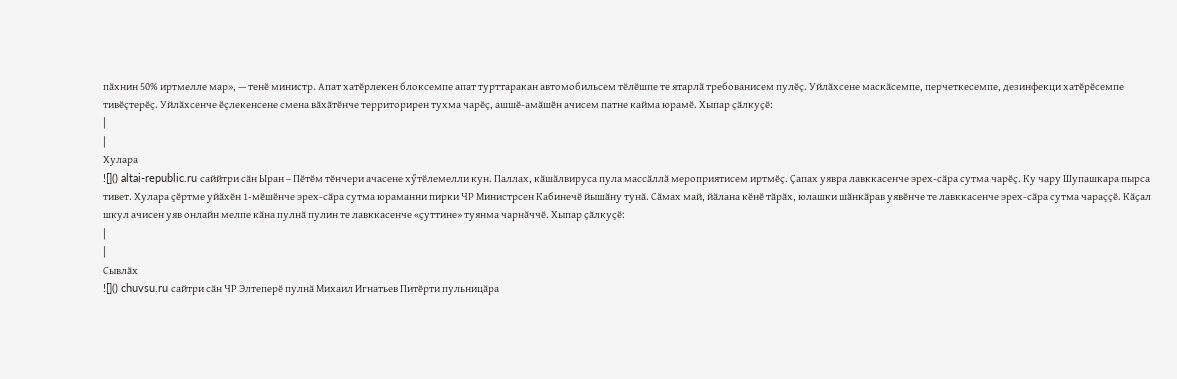пӑхнин 50% иртмелле мар», — тенӗ министр. Апат хатӗрлекен блоксемпе апат турттаракан автомобильсем тӗлӗшпе те ятарлӑ требованисем пулӗҫ. Уйлӑхсене маскӑсемпе, перчеткесемпе, дезинфекци хатӗрӗсемпе тивӗҫтерӗҫ. Уйлӑхсенче ӗҫлекенсене смена вӑхӑтӗнче территорирен тухма чарӗҫ, ашшӗ-амӑшӗн ачисем патне кайма юрамӗ. Хыпар ҫӑлкуҫӗ:
|
|
Хулара
![]() altai-republic.ru саййтри сӑн Ыран – Пӗтӗм тӗнчери ачасене хӳтӗлемелли кун. Паллах, кӑшӑлвируса пула массӑллӑ мероприятисем иртмӗҫ. Ҫапах уявра лавккасенче эрех-сӑра сутма чарӗҫ. Ку чару Шупашкара пырса тивет. Хулара ҫӗртме уйӑхӗн 1-мӗшӗнче эрех-сӑра сутма юраманни пирки ЧР Министрсен Кабинечӗ йышӑну тунӑ. Сӑмах май, йӑлана кӗнӗ тӑрӑх, юлашки шӑнкӑрав уявӗнче те лавккасенче эрех-сӑра сутма чараҫҫӗ. Кӑҫал шкул ачисен уяв онлайн мелпе кӑна пулнӑ пулин те лавккасенче «ҫуттине» туянма чарнӑччӗ. Хыпар ҫӑлкуҫӗ:
|
|
Сывлӑх
![]() chuvsu.ru сайтри сӑн ЧР Элтеперӗ пулнӑ Михаил Игнатьев Питӗрти пульницӑра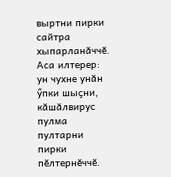выртни пирки сайтра хыпарланӑччӗ. Аса илтерер: ун чухне унӑн ӳпки шыҫни, кӑшӑлвирус пулма пултарни пирки пӗлтернӗччӗ.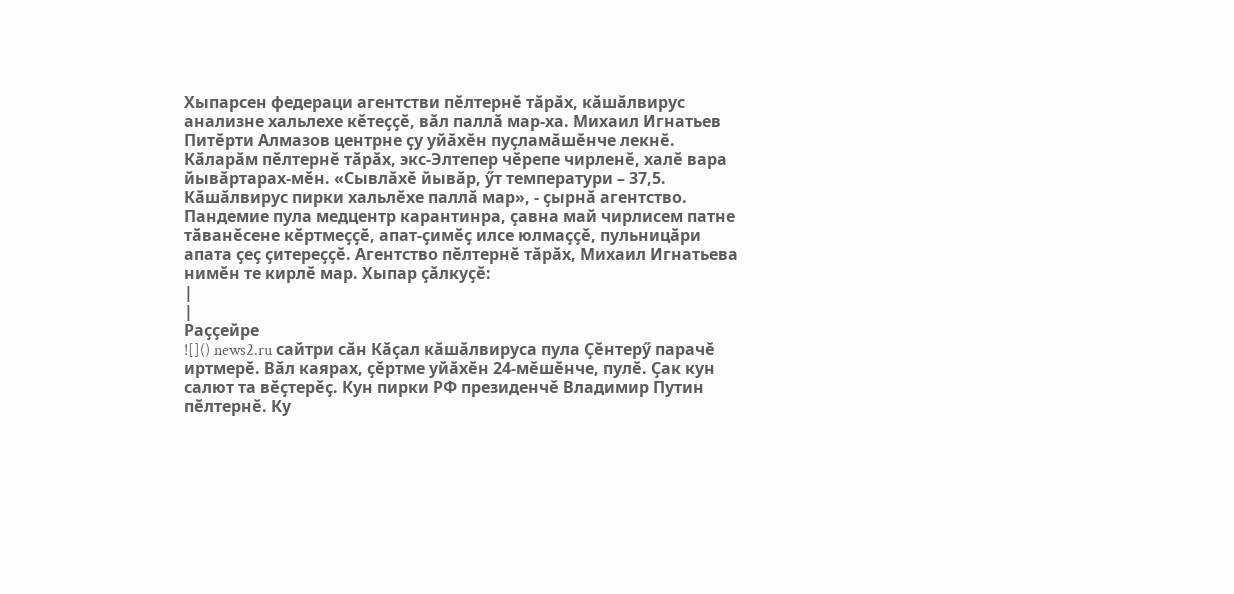Хыпарсен федераци агентстви пӗлтернӗ тӑрӑх, кӑшӑлвирус анализне хальлехе кӗтеҫҫӗ, вӑл паллӑ мар-ха. Михаил Игнатьев Питӗрти Алмазов центрне ҫу уйӑхӗн пуҫламӑшӗнче лекнӗ. Кӑларӑм пӗлтернӗ тӑрӑх, экс-Элтепер чӗрепе чирленӗ, халӗ вара йывӑртарах-мӗн. «Сывлӑхӗ йывӑр, ӳт температури – 37,5. Кӑшӑлвирус пирки хальлӗхе паллӑ мар», - ҫырнӑ агентство. Пандемие пула медцентр карантинра, ҫавна май чирлисем патне тӑванӗсене кӗртмеҫҫӗ, апат-ҫимӗҫ илсе юлмаҫҫӗ, пульницӑри апата ҫеҫ ҫитереҫҫӗ. Агентство пӗлтернӗ тӑрӑх, Михаил Игнатьева нимӗн те кирлӗ мар. Хыпар ҫӑлкуҫӗ:
|
|
Раҫҫейре
![]() news2.ru сайтри сӑн Кӑҫал кӑшӑлвируса пула Ҫӗнтерӳ парачӗ иртмерӗ. Вӑл каярах, ҫӗртме уйӑхӗн 24-мӗшӗнче, пулӗ. Ҫак кун салют та вӗҫтерӗҫ. Кун пирки РФ президенчӗ Владимир Путин пӗлтернӗ. Ку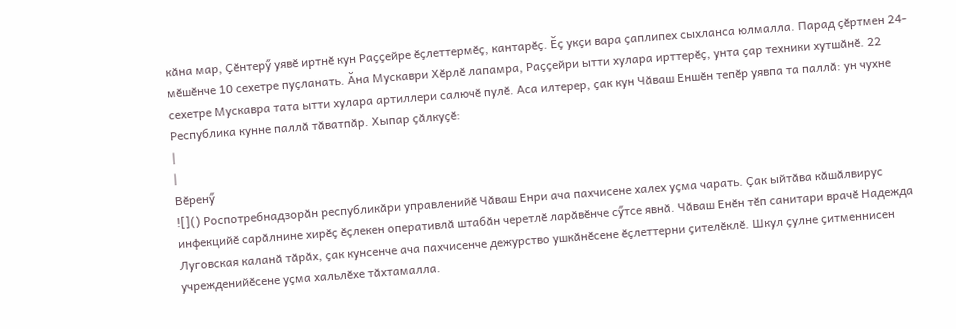кӑна мар, Ҫӗнтерӳ уявӗ иртнӗ кун Раҫҫейре ӗҫлеттермӗҫ, кантарӗҫ. Ӗҫ укҫи вара ҫаплипех сыхланса юлмалла. Парад ҫӗртмен 24-мӗшӗнче 10 сехетре пуҫланать. Ӑна Мускаври Хӗрлӗ лапамра, Раҫҫейри ытти хулара ирттерӗҫ, унта ҫар техники хутшӑнӗ. 22 сехетре Мускавра тата ытти хулара артиллери салючӗ пулӗ. Аса илтерер, ҫак кун Чӑваш Еншӗн тепӗр уявпа та паллӑ: ун чухне Республика кунне паллӑ тӑватпӑр. Хыпар ҫӑлкуҫӗ:
|
|
Вӗренӳ
![]() Роспотребнадзорӑн республикӑри управленийӗ Чӑваш Енри ача пахчисене халех уҫма чарать. Ҫак ыйтӑва кӑшӑлвирус инфекцийӗ сарӑлнине хирӗҫ ӗҫлекен оперативлӑ штабӑн черетлӗ ларӑвӗнче сӳтсе явнӑ. Чӑваш Енӗн тӗп санитари врачӗ Надежда Луговская каланӑ тӑрӑх, ҫак кунсенче ача пахчисенче дежурство ушкӑнӗсене ӗҫлеттерни ҫителӗклӗ. Шкул ҫулне ҫитменнисен учрежденийӗсене уҫма хальлӗхе тӑхтамалла.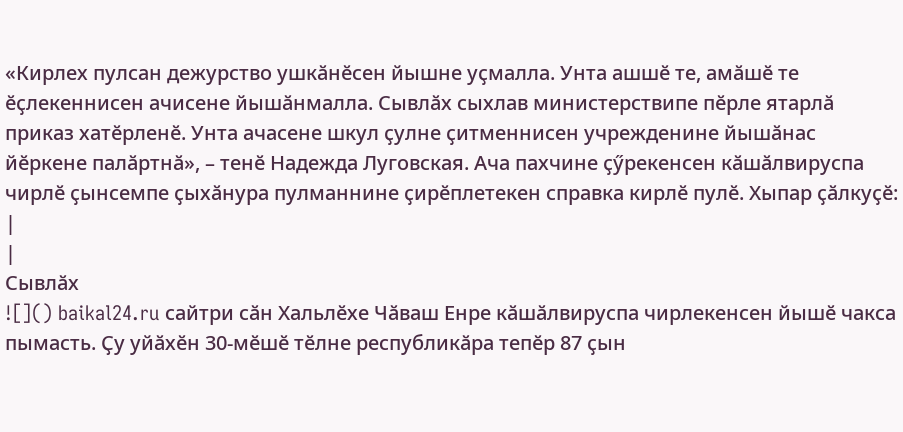«Кирлех пулсан дежурство ушкӑнӗсен йышне уҫмалла. Унта ашшӗ те, амӑшӗ те ӗҫлекеннисен ачисене йышӑнмалла. Сывлӑх сыхлав министерствипе пӗрле ятарлӑ приказ хатӗрленӗ. Унта ачасене шкул ҫулне ҫитменнисен учрежденине йышӑнас йӗркене палӑртнӑ», – тенӗ Надежда Луговская. Ача пахчине ҫӳрекенсен кӑшӑлвируспа чирлӗ ҫынсемпе ҫыхӑнура пулманнине ҫирӗплетекен справка кирлӗ пулӗ. Хыпар ҫӑлкуҫӗ:
|
|
Сывлӑх
![]() baikal24.ru сайтри сӑн Хальлӗхе Чӑваш Енре кӑшӑлвируспа чирлекенсен йышӗ чакса пымасть. Ҫу уйӑхӗн 30-мӗшӗ тӗлне республикӑра тепӗр 87 ҫын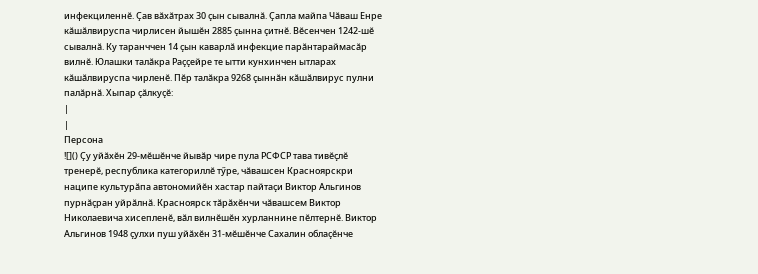инфекциленнӗ. Ҫав вӑхӑтрах 30 ҫын сывалнӑ. Ҫапла майпа Чӑваш Енре кӑшӑлвируспа чирлисен йышӗн 2885 ҫынна ҫитнӗ. Вӗсенчен 1242-шӗ сывалнӑ. Ку таранччен 14 ҫын каварлӑ инфекцие парӑнтараймасӑр вилнӗ. Юлашки талӑкра Раҫҫейре те ытти кунхинчен ытларах кӑшӑлвируспа чирленӗ. Пӗр талӑкра 9268 ҫыннӑн кӑшӑлвирус пулни палӑрнӑ. Хыпар ҫӑлкуҫӗ:
|
|
Персона
![]() Ҫу уйӑхӗн 29-мӗшӗнче йывӑр чире пула РСФСР тава тивӗҫлӗ тренерӗ, республика категориллӗ тӳре, чӑвашсен Красноярскри наципе культурӑпа автономийӗн хастар пайтаҫи Виктор Альгинов пурнӑҫран уйрӑлнӑ. Красноярск тӑрӑхӗнчи чӑвашсем Виктор Николаевича хисепленӗ, вӑл вилнӗшӗн хурланнине пӗлтернӗ. Виктор Альгинов 1948 ҫулхи пуш уйӑхӗн 31-мӗшӗнче Сахалин облаҫӗнче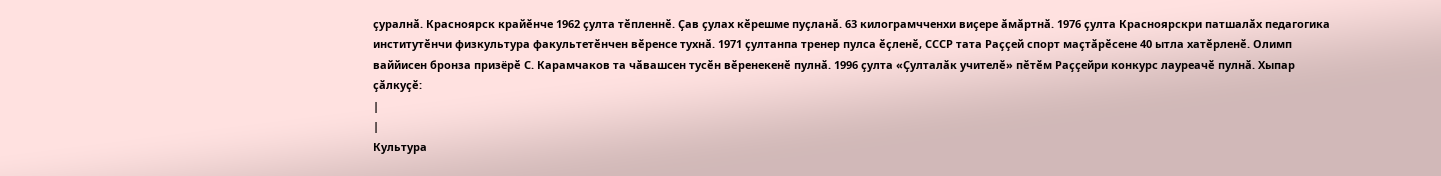ҫуралнӑ. Красноярск крайӗнче 1962 ҫулта тӗпленнӗ. Ҫав ҫулах кӗрешме пуҫланӑ. 63 килограмчченхи виҫере ӑмӑртнӑ. 1976 ҫулта Красноярскри патшалӑх педагогика институтӗнчи физкультура факультетӗнчен вӗренсе тухнӑ. 1971 ҫултанпа тренер пулса ӗҫленӗ, СССР тата Раҫҫей спорт маҫтӑрӗсене 40 ытла хатӗрленӗ. Олимп ваййисен бронза призёрӗ С. Карамчаков та чӑвашсен тусӗн вӗренекенӗ пулнӑ. 1996 ҫулта «Ҫулталӑк учителӗ» пӗтӗм Раҫҫейри конкурс лауреачӗ пулнӑ. Хыпар ҫӑлкуҫӗ:
|
|
Культура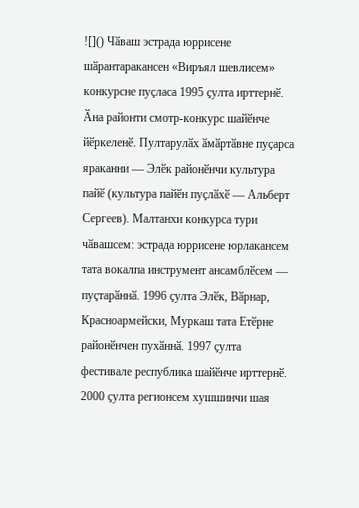![]() Чӑваш эстрада юррисене шӑрантаракансен «Виръял шевлисем» конкурсне пуҫласа 1995 ҫулта ирттернӗ. Ӑна районти смотр-конкурс шайӗнче йӗркеленӗ. Пултарулӑх ӑмӑртӑвне пуҫарса яраканни — Элӗк районӗнчи культура пайӗ (культура пайӗн пуҫлӑхӗ — Альберт Сергеев). Малтанхи конкурса тури чӑвашсем: эстрада юррисене юрлакансем тата вокалпа инструмент ансамблӗсем — пуҫтарӑннӑ. 1996 ҫулта Элӗк, Вӑрнар, Красноармейски, Муркаш тата Етӗрне районӗнчен пухӑннӑ. 1997 ҫулта фестивале республика шайӗнче ирттернӗ. 2000 ҫулта регионсем хушшинчи шая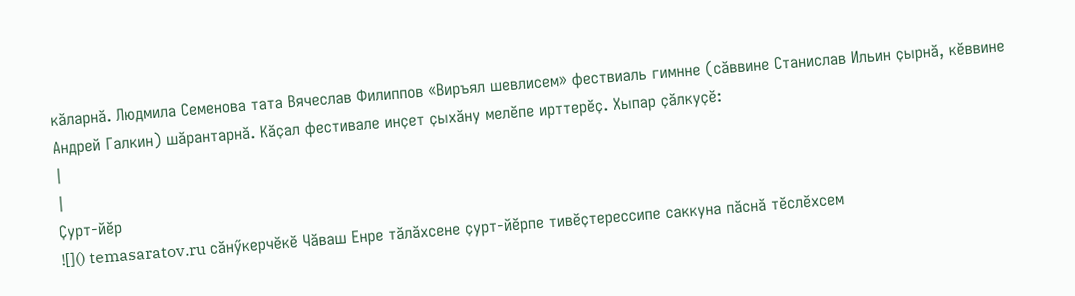кӑларнӑ. Людмила Семенова тата Вячеслав Филиппов «Виръял шевлисем» фествиаль гимнне (сӑввине Станислав Ильин ҫырнӑ, кӗввине Андрей Галкин) шӑрантарнӑ. Кӑҫал фестивале инҫет ҫыхӑну мелӗпе ирттерӗҫ. Хыпар ҫӑлкуҫӗ:
|
|
Ҫурт-йӗр
![]() temasaratov.ru сӑнӳкерчӗкӗ Чӑваш Енре тӑлӑхсене ҫурт-йӗрпе тивӗҫтерессипе саккуна пӑснӑ тӗслӗхсем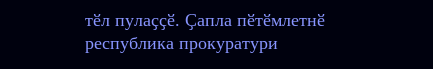тӗл пулаҫҫӗ. Ҫапла пӗтӗмлетнӗ республика прокуратури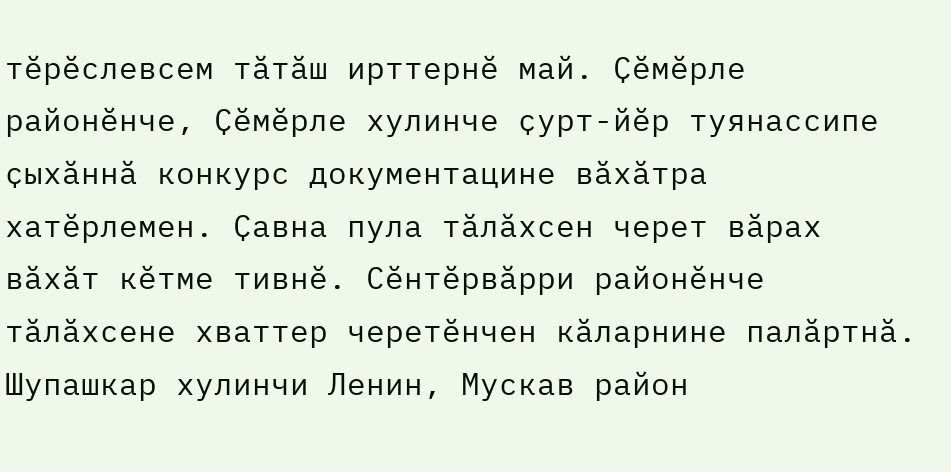тӗрӗслевсем тӑтӑш ирттернӗ май. Ҫӗмӗрле районӗнче, Ҫӗмӗрле хулинче ҫурт-йӗр туянассипе ҫыхӑннӑ конкурс документацине вӑхӑтра хатӗрлемен. Ҫавна пула тӑлӑхсен черет вӑрах вӑхӑт кӗтме тивнӗ. Сӗнтӗрвӑрри районӗнче тӑлӑхсене хваттер черетӗнчен кӑларнине палӑртнӑ. Шупашкар хулинчи Ленин, Мускав район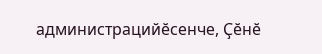администрацийӗсенче, Ҫӗнӗ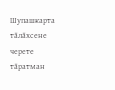Шупашкарта тӑлӑхсене черете тӑратман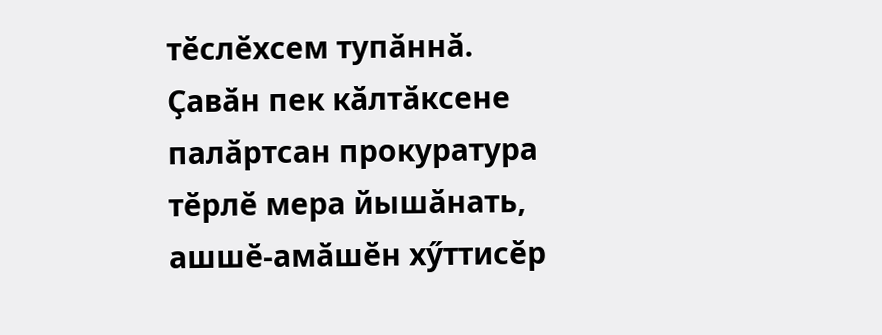тӗслӗхсем тупӑннӑ. Ҫавӑн пек кӑлтӑксене палӑртсан прокуратура тӗрлӗ мера йышӑнать, ашшӗ-амӑшӗн хӳттисӗр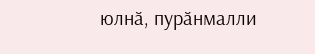юлнӑ, пурӑнмалли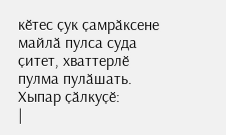кӗтес ҫук ҫамрӑксене майлӑ пулса суда ҫитет, хваттерлӗ пулма пулӑшать. Хыпар ҫӑлкуҫӗ:
|